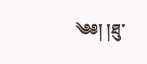༄༅། །ཐུ་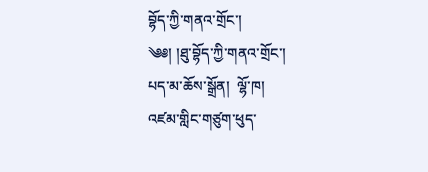བྷོད་ཀྱི་གནའ་གྲོང་།
༄༅། །ཐུ་བྷོད་ཀྱི་གནའ་གྲོང་།
པད་མ་ཆོས་སྒྲོན།  ལྷོ་ཁ།
འཛམ་གླིང་གཙུག་ཕུད་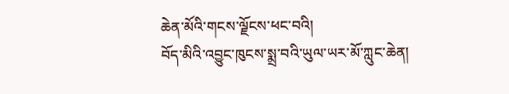ཆེན་མོའི་གངས་ལྗོངས་ཕང་བའི།
བོད་མིའི་འབྱུང་ཁུངས་སྨྲ་བའི་ཡུལ་ཡར་མོ་ཀླུང་ཆེན།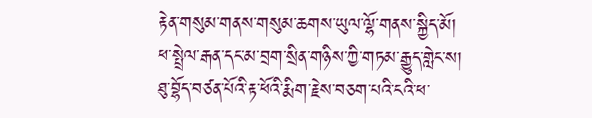རྟེན་གསུམ་གནས་གསུམ་ཆགས་ཡུལ་ལྷོ་གནས་སྐྱིད་མོ།
ཕ་སྤྲེལ་རྒན་དང་མ་བྲག་སྲིན་གཉིས་ཀྱི་གཏམ་རྒྱུད་གླེང་ས།
ཐུ་བྷོད་བཙན་པོའི་རྟ་ཕོའི་རྨིག་རྗེས་བཅག་པའི་ངའི་ཕ་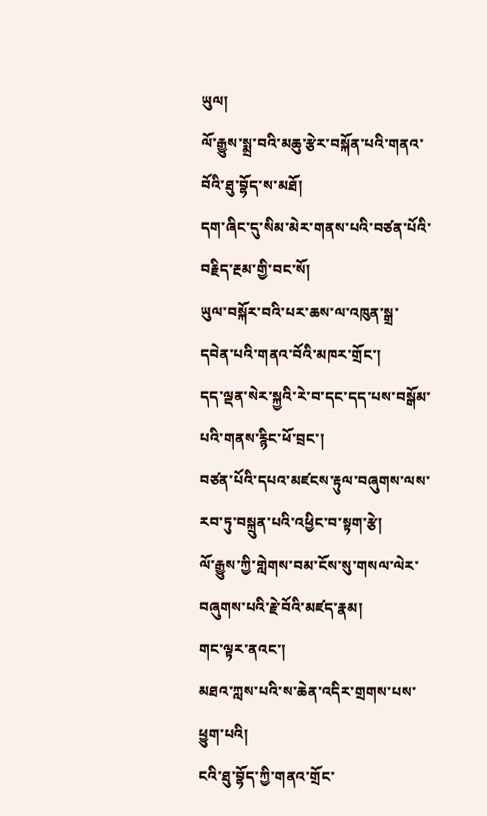ཡུལ།
ལོ་རྒྱུས་སྨྲ་བའི་མཆུ་རྩེར་བསྐོན་པའི་གནའ་བོའི་ཐུ་བྷོད་ས་མཐོ།
དག་ཞིང་དུ་སིམ་མེར་གནས་པའི་བཙན་པོའི་བརྗིད་རྔམ་གྱི་བང་སོ།
ཡུལ་བསྐོར་བའི་པར་ཆས་ལ་འཁུན་སྒྲ་དབེན་པའི་གནའ་བོའི་མཁར་གྲོང་།
དད་ལྡན་སེར་སྐྱའི་རེ་བ་དང་དད་པས་བསྒོམ་པའི་གནས་རྙིང་ཕོ་བྲང་།
བཙན་པོའི་དཔའ་མཛངས་རྟུལ་བཞུགས་ལས་རབ་ཏུ་བསྐྲུན་པའི་འཕྱིང་བ་སྟག་རྩེ།
ལོ་རྒྱུས་ཀྱི་གླེགས་བམ་ངོས་སུ་གསལ་ལེར་བཞུགས་པའི་རྗེ་བོའི་མཛད་རྣམ།
གང་ལྟར་ནའང་།
མཐའ་ཀླས་པའི་ས་ཆེན་འདིར་གྲགས་པས་ཕྱུག་པའི།
ངའི་ཐུ་བྷོད་ཀྱི་གནའ་གྲོང་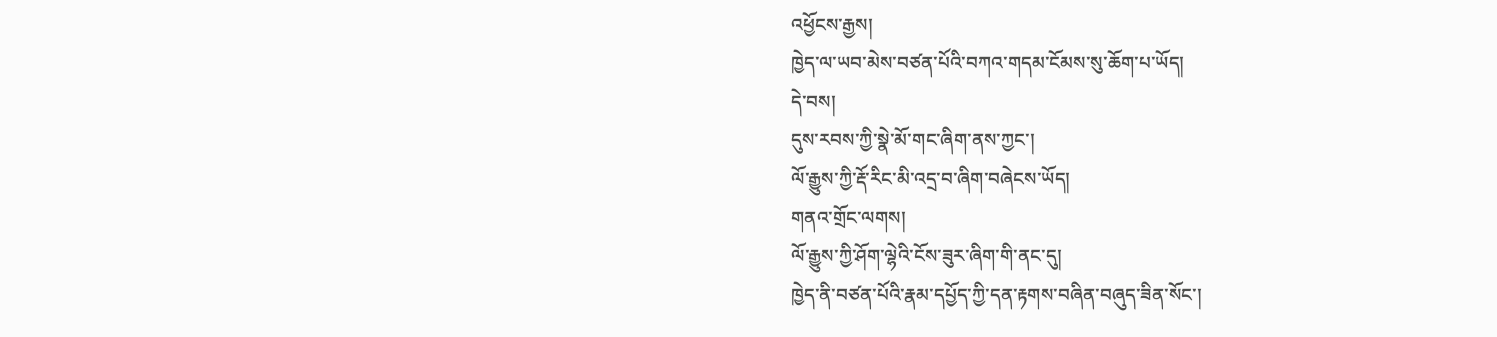འཕྱོངས་རྒྱས།
ཁྱེད་ལ་ཡབ་མེས་བཙན་པོའི་བཀའ་གདམ་ངོམས་སུ་ཆོག་པ་ཡོད།
དེ་བས།
དུས་རབས་ཀྱི་སྣེ་མོ་གང་ཞིག་ནས་ཀྱང་།
ལོ་རྒྱུས་ཀྱི་རྡོ་རིང་མི་འདྲ་བ་ཞིག་བཞེངས་ཡོད།
གནའ་གྲོང་ལགས།
ལོ་རྒྱུས་ཀྱི་ཤོག་ལྷེའི་ངོས་ཟུར་ཞིག་གི་ནང་དུ།
ཁྱེད་ནི་བཙན་པོའི་རྣམ་དཔྱོད་ཀྱི་དན་རྟགས་བཞིན་བཞུད་ཟིན་སོང་།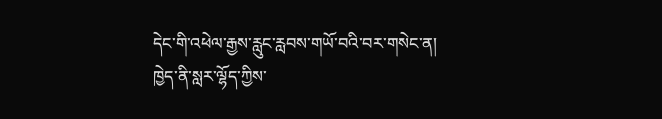དེང་གི་འཕེལ་རྒྱས་རླུང་རླབས་གཡོ་བའི་བར་གསེང་ན།
ཁྱེད་ནི་སླར་ལྷོད་ཀྱིས་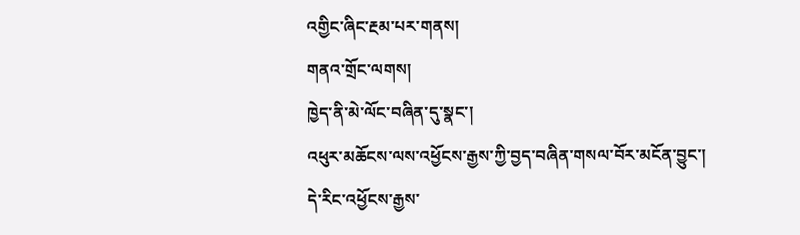འགྱིང་ཞིང་རྔམ་པར་གནས།
གནའ་གྲོང་ལགས།
ཁྱེད་ནི་མེ་ལོང་བཞིན་དུ་སྣང་།
འཕུར་མཆོངས་ལས་འཕྱོངས་རྒྱས་ཀྱི་བྱད་བཞིན་གསལ་བོར་མངོན་བྱུང་།
དེ་རིང་འཕྱོངས་རྒྱས་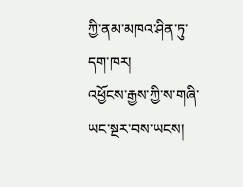ཀྱི་ནམ་མཁའ་ཤིན་ཏུ་དག་ཁར།
འཕྱོངས་རྒྱས་ཀྱི་ས་གཞི་ཡང་སྔར་བས་ཡངས།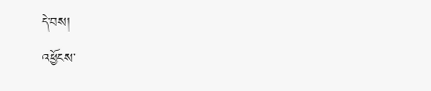དེ་བས།
འཕྱོངས་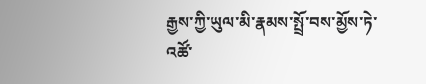རྒྱས་ཀྱི་ཡུལ་མི་རྣམས་སྤྲོ་བས་མྱོས་ཏེ་འཚོ་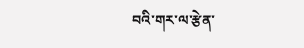བའི་གར་ལ་རྩེན་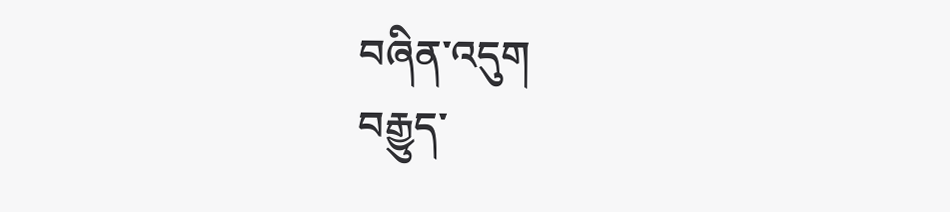བཞིན་འདུག
བརྒྱུད་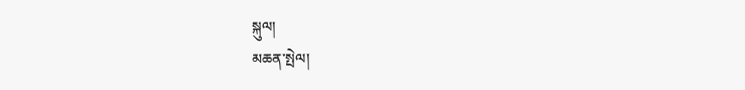སྐུལ།
མཆན་སྤེལ།